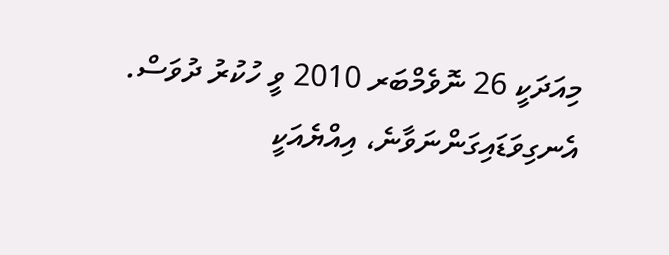މިއަދަކީ 26 ނޮވެމްބަރ 2010 ވީ ހުކުރު ދުވަސް. އެނގިވަޑައިގަންނަވާނެ، އިއްޔެއަކީ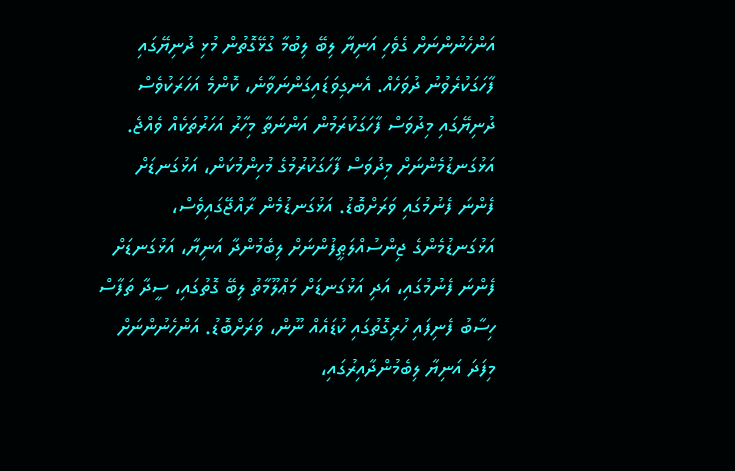އަންހެނުންނަށް ގެވެހި އަނިޔާ ލިބޭ ލިބުމާ ގުޅޭގޮތުން މުޅި ދުނިޔޭގައި ފާހަގަކުރެވުނު ދުވަހެއް. އެނގިވަޑައިގަންނަވާނެ، ކޮންމެ އަހަރަކުވެސް ދުނިޔޭގައި މިދުވަސް ފާހަގަކުރަމުން އަންނަތާ މިހާރު އަހަރުތަކެއް ވެއްޖެ. އަޅުގަނޑުމެންނަށް މިދުވަސް ފާހަގަކުރުމުގެ މުހިންމުކަން، އަޅުގަނޑަށް ފެންނަ ފެނުމުގައި ވަރަށްބޮޑު. އަޅުގަނޑުމެން ރާއްޖޭގައިވެސް، އަޅުގަނޑުމެންގެ ޖިންސުއްލަޠީފުންނަށް ލިބެމުންދާ އަނިޔާ، އަޅުގަނޑަށް ފެންނަ ފެނުމުގައި، އަދި އަޅުގަނޑަށް މަޢްލޫމާތު ލިބޭ ގޮތުގައި، ސީދާ ތަފާސް ހިސާބު ފެނިފައި ހުރިގޮތުގައި ކުޑައެއް ނޫން، ވަރަށްބޮޑު. އަންހެނުންނަށް މިފަދަ އަނިޔާ ލިބެމުންދާއިރުގައި،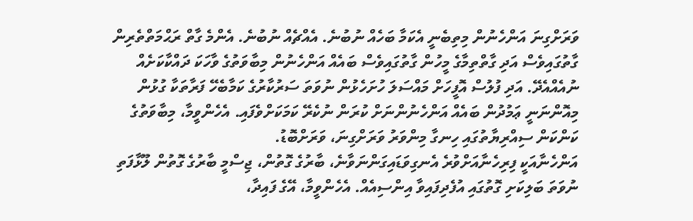ވަރަށްގިނަ އަންހެނުން މިތިބެނީ އެކަމާ ބަހެއް ނުބުނެ. އެއްޗެއް ނުބުނެ. އެންމެ ގާތް ރަޙްމަތްތެރިން ގާތުގައިވެސް އަދި ގާތްތިމާގެ މީހުން ގާތުގައިވެސް ބައެއް އަންހެނުން މިބާވަތުގެ ވާހަކަ ދައްކާކަށެއް ނުއެއްއެދޭ. އަދި ފުލުސް އޮފީހަށް މައްސަލަ ހުށަހެޅުން ނުވަތަ ސަރުކާރުގެ ކަމާބެހޭ ފަރާތަކާ ގުޅުން މިއޮންނަނީ ޢަމުދުން ބައެއް އަންހެނުންނަށް ކުރަން ނުކެރޭ ކަމަކަށްވެފައި. އެހެންވީމާ، މިބާވަތުގެ ކަންކަން ސިއްރިޔާތުގައި ހިނގާ މިންވަރު ވަރަށްގިނަ، ވަރަށްބޮޑު.
އަންހެނާއަކީ ފިރިހެނާއަށްވުރެ އެނގިވަޑައިގަންނަވާނެ، ބާރުގެ ގޮތުން، ޖިސްމީ ބާރުގެ ގޮތުން ލޫޅާފަތި ނުވަތަ ބަލިކަށި ގޮތުގައި އުފެދިފައިވާ އިންސިއެއް. އެހެންވީމާ، އޭގެ ފައިދާ،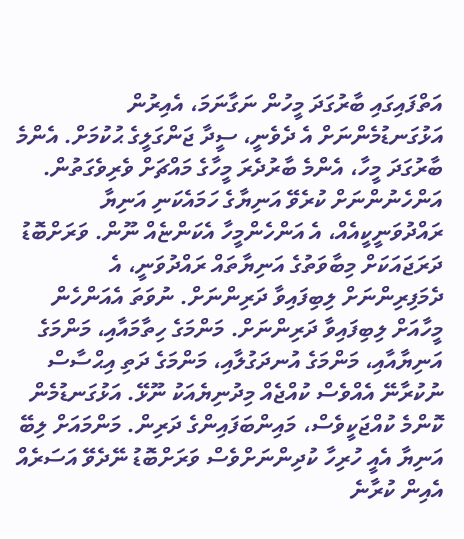އަތްފައިގައި ބާރުގަދަ މީހުން ނަގާނަމަ، އެއިރުން އަޅުގަނޑުމެންނަށް އެ ދެވެނީ، ސީދާ ޖަންގަލީގެ ޙުކުމަށް. އެންމެ ބާރުގަދަ މީހާ، އެންމެ ބާރުދެރަ މީހާގެ މައްޗަށް ވެރިވެގަތުން. އަންހެނުންނަށް ކުރެވޭ އަނިޔާގެ ހަމައެކަނި އަނިޔާ ރައްދުވަނީކީއެއް، އެ އަންހެންމީހާ އެކަންޏެއް ނޫން. ވަރަށްބޮޑު ދަރަޖައަކަށް މިބާވަތުގެ އަނިޔާތައް ރައްދުވަނީ، އެ ދެމަފިރިންނަށް ލިބިފައިވާ ދަރިންނަށް. ނުވަތަ އެއަންހެން މީހާއަށް ލިބިފައިވާ ދަރިންނަށް. މަންމަގެ ހިތާމައާއި، މަންމަގެ އަނިޔާއާއި، މަންމަގެ އުނދަގުލާއި، މަންމަގެ ދަތި އިޙްސާސް ނުކުރާނޭ އެއްވެސް ކުއްޖެއް މިދުނިޔެއަކު ނޫޅޭ. އަޅުގަނޑުމެން ކޮންމެ ކުއްޖަކީވެސް، މައިންބަފައިންގެ ދަރިން. މަންމައަށް ލިބޭ އަނިޔާ އެއީ ހުރިހާ ކުދިންނަށްވެސް ވަރަށްބޮޑު ނޭދެވޭ އަސަރެއް އެއިން ކުރާނެ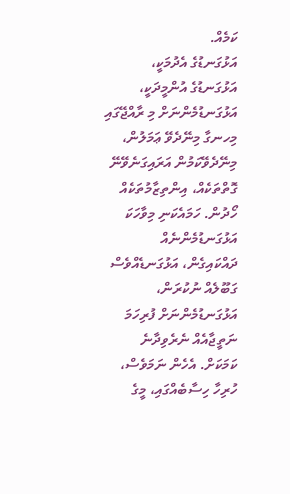ކަމެއް.
އަޅުގަނޑުގެ އެދުމަކީ، އަޅުގަނޑުގެ އުންމީދަކީ، އަޅުގަނޑުމެންނަށް މި ރާއްޖޭގައި މިހނގާ މިނޭދެވޭ ޢަމަލުން، މިނޭދެވޭކަމުން އަރައިގަނެވޭނޭ ގޮތްތަކެއް، އިންތިޒާމުތަކެއް ހޯދުން. ހަމައެކަނި މިވާހަކަ އަޅުގަނޑުމެންނެއް ދައްކައިގެން، އަޅުގަނޑެއްވެސް ގަބޫލެއް ނުކުރަން، އަޅުގަނޑުމެންނަށް ފުރިހަމަ ނަތީޖާއެއް ނެރެވިދާނެ ކަމަކަށް. އެހެން ނަމަވެސް، ހުރިހާ ހިސާބެއްގައި، މީގެ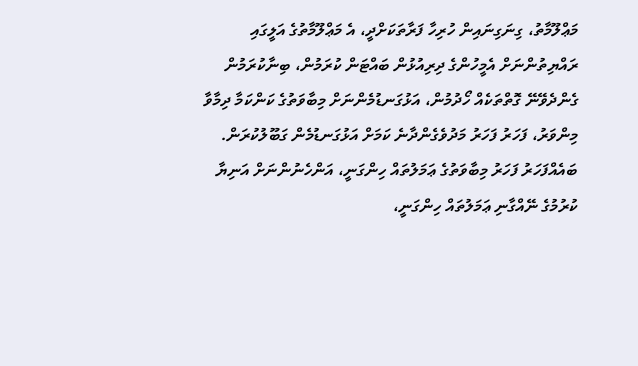މަޢްލޫމާތު، ގިނަގިނައިން ހުރިހާ ފަރާތަކަށްދީ، އެ މަޢްލޫމާތުގެ އަލީގައި ރައްޔިތުންނަށް އެމީހުންގެ ދިރިއުޅުން ބައްޓަން ކުރަމުން، ބިނާކުރަމުން ގެންދެވޭނޭ ގޮތްތަކެއް ހޯދުމުން، އަޅުގަނޑުމެންނަށް މިބާވަތުގެ ކަންކަމާ ދިމާވާ މިންވަރު، ފަހަރު ފަހަރު މަދުވެގެންދާނެ ކަމަށް އަޅުގަނޑުމެން ގަބޫލުކުރަން.
ބައެއްފަހަރު ފަހަރު މިބާވަތުގެ ޢަމަލުތައް ހިންގަނީ، އަންހެނުންނަށް އަނިޔާ ކުރުމުގެ ނޭއްގާނި ޢަމަލުތައް ހިންގަނީ،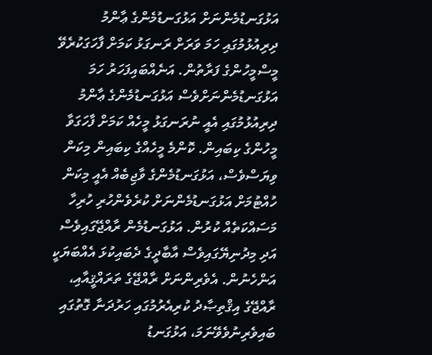އަޅުގަނޑުމެންނަށް އަޅުގަނޑުމެންގެ ޢާންމު ދިރިއުޅުމުގައި ހަމަ ވަރަށް ރަނގަޅު ކަމަށް ފާހަގަކުރެވޭ މީސްމީހުންގެ ފަރާތުން. އަނެއްބައިފަހަރު ހަމަ އަޅުގަނޑުމެންނަށްވެސް އަޅުގަނޑުމެންގެ ޢާންމު ދިރިއުޅުމުގައި އެއީ ނުރަނގަޅު މީހެއް ކަމަށް ފާހަގަވާ މީހުންގެ ކިބައިން. ކޮންމެ މީހެއްގެ ކިބައިން މިކަން ވިޔަސްވެސް، އަޅުގަނޑުމެންގެ ވާޖިބެއް އެއީ މިކަން ހުއްޓުމަށް އަޅުގަނޑުމެންނަށް ކުރެވެންހުރި ހުރިހާ މަސައްކަތެއް ކުރުން. އަޅުގަނޑުމެން ރާއްޖޭގައިވެސް އަދި މިދުނިޔޭގައިވެސް އާބާދީގެ ދެބައިކުޅަ އެއްބަޔަކީ އަންހެނުން. އެވެރިންނަށް ރާއްޖޭގެ ތަރައްޤީއާއި، ރާއްޖޭގެ އިޤްތިޞާދު ކުރިއެރުމުގައި ހަރުދަނާ ގޮތުގައި ބައިވެރިނުވެވޭނަމަ، އަޅުގަނޑު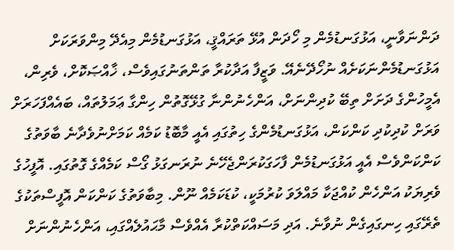ދަންނަވާނީ، އަޅުގަނޑުމެން މި ހޯދަން އުޅޭ ތަރައްޤީ، އަޅުގަނޑުމެން މިއެދޭ މިންވަރަކަށް އަޅުގަނޑުމެންނަކަށެއް ނުހޯދޭނެއޭ. ވަޒީފާ އަދާކުރާ ތަންތަނުގައިވެސް، ޚާއްޞަކޮށް، ވެރިން، އެމީހުންގެ ދަށަށް ތިބޭ ކުދިންނަށް، އަންހެނުންނާ ގުޅޭގޮތުން ހިންގާ ޢަމަލުތައް، ބައެއްފަހަރަށް ވަރަށް ކުދިކުދި ކަންކަން، އަޅުގަނޑުމެންގެ ހިތުގައި އެއީ މާބޮޑު ކަމެއް ކަމަށްނުވެދާނެ ބާވަތުގެ ކަންކަންވެސް އެއީ އަޅުގަނޑުމެން ފާހަގަކުރަންޖެހޭނެ ނުރަނގަޅު ގޯސް ކަމެއްގެ ގޮތުގައި. އޮފީހުގެ ވެރިޔަކު އަންހެން ކުއްޖަކާ މައްލަވަ ކުރުމަކީ، ކުޑަކަމެއް ނޫން. މިބާވަތުގެ ކަންކަން އޮފީސްތަކުގެ ތެރޭގައި ހިނގައިގެން ނުވާނެ. އަދި މަސައްކަތްކުރާ އެއްވެސް މާޙައުލެއްގައި، އަންހެނުންނަށް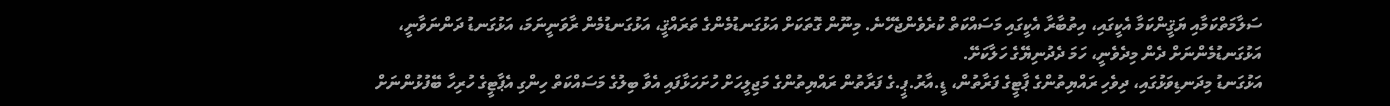ސަލާމަތްކަމާއި ޔަޤީންކަމާ އެކީގައި، އިތުބާރާ އެކީގައި މަސައްކަތް ކުރެވެންޖެހޭނެ. މިނޫން ގޮތަކަށް އަޅުގަނޑުމެންގެ ތަރައްޤީ، އަޅުގަނޑުމެން ރާވަނީނަމަ، އަޅުގަނޑު ދަންނަވާނީ، އަޅުގަނޑުމެންނަށް ދެން މިދެވެނީ، ހަމަ ދެދުނިޔޭގެ ހަލާކަށޭ.
އަޅުގަނޑު މިދަނޑިވަޅުގައި، ދިވެހި ރައްޔިތުންގެ ޕާޓީގެ ފަރާތުން، ޑީ.އާރު.ޕީ.ގެ ފަރާތުން ރައްޔިތުންގެ މަޖިލީހަށް ހުށަހަޅާފައި އެވާ ބިލުގެ މަސައްކަތް ހިންގި އެޕާޓީގެ ހުރިހާ ބޭފުޅުންނަށް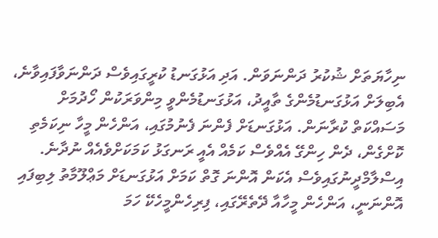ނިހާޔަތަށް ޝުކުރު ދަންނަވަން. އަދި އަޅުގަނޑު ކުރީގައިވެސް ދަންނަވާފައިވާނެ، އެބިލަށް އަޅުގަނޑުމެންގެ ތާއީދު، އަޅުގަނޑުމެންވީ މިންވަރަކުން ހޯދުމަށް މަސައްކަތް ކުރާނަން. އަޅުގަނޑަށް ފެންނަ ފެނުމުގައި، އަންހެން މީހާ ނިކަމެތި ކޮށްގެން، ދެން ހިންގޭ އެއްވެސް ކަމެއް އެއީ ރަނގަޅު ކަމަކަށްވެއެއް ނުދާނެ. އިސްލާމްދީނުގައިވެސް އެކަން އޮންނަ ގޮތް ކަމަށް އަޅުގަނޑަށް މަޢްލޫމާތު ލިބިފައި އޮންނަނީ، އަންހެން މީހާއާ ދޭތެރޭގައި، ފިރިހެންމީހެކޭ ހަމަ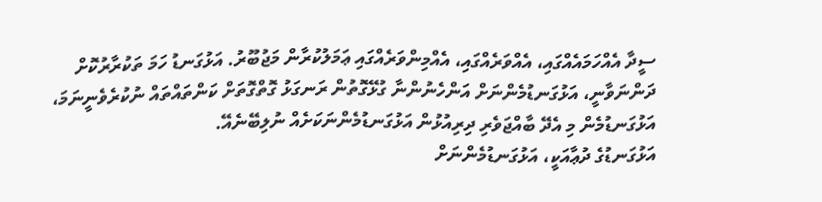ސީދާ އެއްހަމައެއްގައި، އެއްވަރެއްގައި، އެއްމިންވަރެއްގައި ޢަމަލުކުރާން މަޖުބޫރު. އަޅުގަނޑު ހަމަ ތަކުރާރުކޮށް ދަންނަވާނީ، އަޅުގަނޑުމެންނަށް އަންހެނުންނާ ގުޅޭގޮތުން ރަނގަޅު ގޮތްގޮތަށް ކަންތައްތައް ނުކުރެވެނީނަމަ، އަޅުގަނޑުމެން މި އެދޭ ބާއްޖަވެރި ދިރިއުޅުން އަޅުގަނޑުމެންނަކަށެއް ނުލިބޭނެއޭ.
އަޅުގަނޑުގެ ދުޢާއަކީ، އަޅުގަނޑުމެންނަށް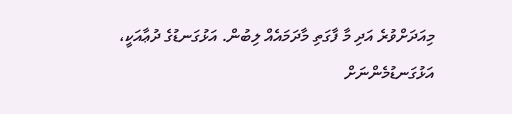މިއަދަށްވުރެ އަދި މާ ފާގަތި މާދަމައެއް ލިބުން. އަޅުގަނޑުގެ ދުޢާއަކީ، އަޅުގަނޑުމެންނަށް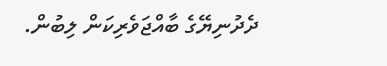ދެދުނިޔޭގެ ބާއްޖަވެރިކަން ލިބުން.